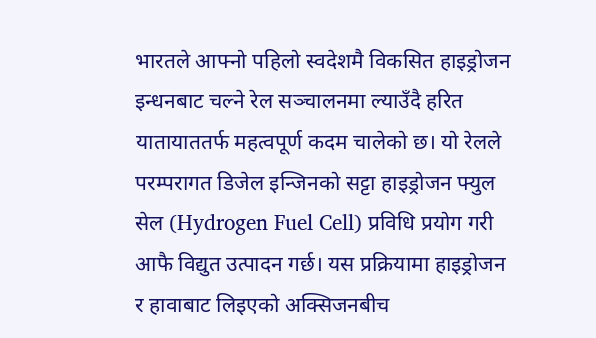भारतले आफ्नो पहिलो स्वदेशमै विकसित हाइड्रोजन इन्धनबाट चल्ने रेल सञ्चालनमा ल्याउँदै हरित यातायाततर्फ महत्वपूर्ण कदम चालेको छ। यो रेलले परम्परागत डिजेल इन्जिनको सट्टा हाइड्रोजन फ्युल सेल (Hydrogen Fuel Cell) प्रविधि प्रयोग गरी आफै विद्युत उत्पादन गर्छ। यस प्रक्रियामा हाइड्रोजन र हावाबाट लिइएको अक्सिजनबीच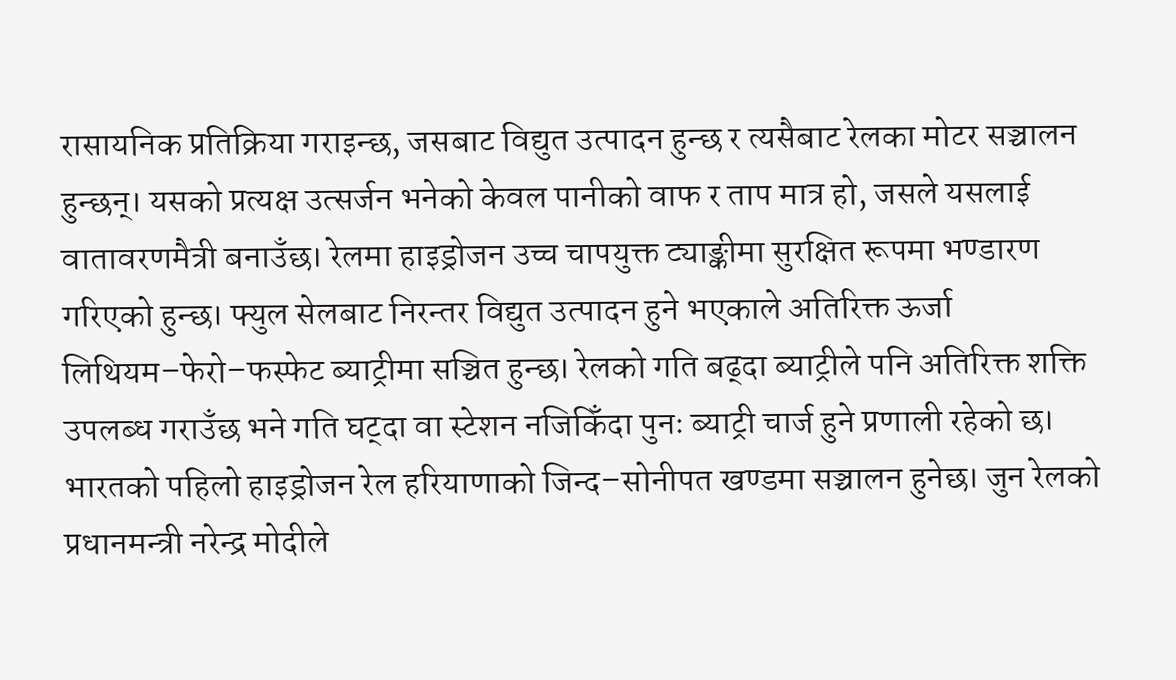रासायनिक प्रतिक्रिया गराइन्छ, जसबाट विद्युत उत्पादन हुन्छ र त्यसैबाट रेलका मोटर सञ्चालन हुन्छन्। यसको प्रत्यक्ष उत्सर्जन भनेको केवल पानीको वाफ र ताप मात्र हो, जसले यसलाई वातावरणमैत्री बनाउँछ। रेलमा हाइड्रोजन उच्च चापयुक्त ट्याङ्कीमा सुरक्षित रूपमा भण्डारण गरिएको हुन्छ। फ्युल सेलबाट निरन्तर विद्युत उत्पादन हुने भएकाले अतिरिक्त ऊर्जा लिथियम–फेरो–फस्फेट ब्याट्रीमा सञ्चित हुन्छ। रेलको गति बढ्दा ब्याट्रीले पनि अतिरिक्त शक्ति उपलब्ध गराउँछ भने गति घट्दा वा स्टेशन नजिकिँदा पुनः ब्याट्री चार्ज हुने प्रणाली रहेको छ। भारतको पहिलो हाइड्रोजन रेल हरियाणाको जिन्द–सोनीपत खण्डमा सञ्चालन हुनेछ। जुन रेलको प्रधानमन्त्री नरेन्द्र मोदीले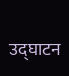उद्घाटन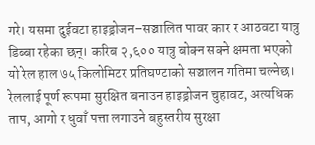गरे। यसमा दुईवटा हाइड्रोजन–सञ्चालित पावर कार र आठवटा यात्रु डिब्बा रहेका छन्। करिब २,६०० यात्रु बोक्न सक्ने क्षमता भएको यो रेल हाल ७५ किलोमिटर प्रतिघण्टाको सञ्चालन गतिमा चल्नेछ। रेललाई पूर्ण रूपमा सुरक्षित बनाउन हाइड्रोजन चुहावट, अत्यधिक ताप, आगो र धुवाँ पत्ता लगाउने बहुस्तरीय सुरक्षा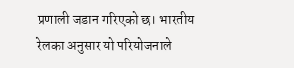प्रणाली जडान गरिएको छ। भारतीय रेलका अनुसार यो परियोजनाले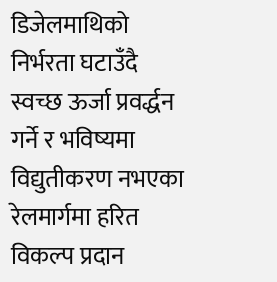डिजेलमाथिको निर्भरता घटाउँदै स्वच्छ ऊर्जा प्रवर्द्धन गर्ने र भविष्यमा विद्युतीकरण नभएका रेलमार्गमा हरित विकल्प प्रदान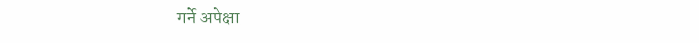गर्ने अपेक्षा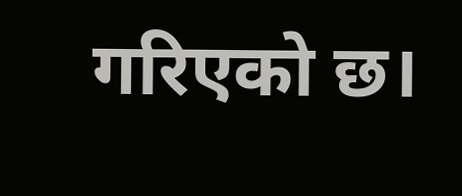गरिएको छ।